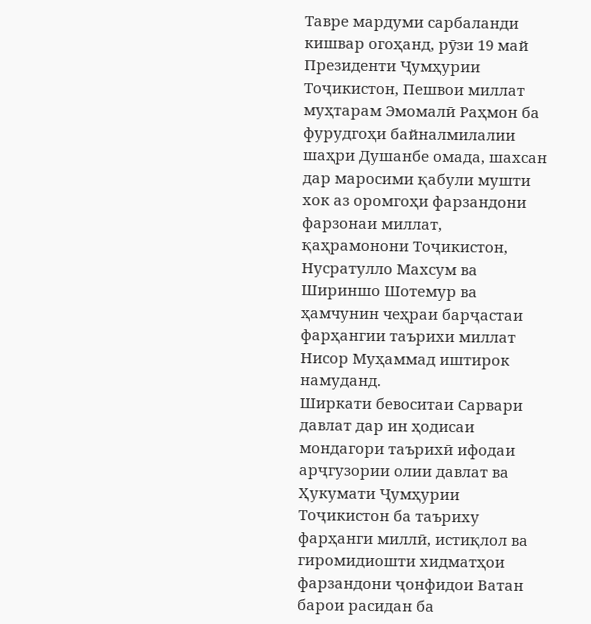Тавре мардуми сарбаланди кишвар огоҳанд, рӯзи 19 май Президенти Ҷумҳурии Тоҷикистон, Пешвои миллат муҳтарам Эмомалӣ Раҳмон ба фурудгоҳи байналмилалии шаҳри Душанбе омада, шахсан дар маросими қабули мушти хок аз оромгоҳи фарзандони фарзонаи миллат, қаҳрамонони Тоҷикистон, Нусратулло Махсум ва Шириншо Шотемур ва ҳамчунин чеҳраи барҷастаи фарҳангии таърихи миллат Нисор Муҳаммад иштирок намуданд.
Ширкати бевоситаи Сарвари давлат дар ин ҳодисаи мондагори таърихӣ ифодаи арҷгузории олии давлат ва Ҳукумати Ҷумҳурии Тоҷикистон ба таъриху фарҳанги миллӣ, истиқлол ва гиромидиошти хидматҳои фарзандони ҷонфидои Ватан барои расидан ба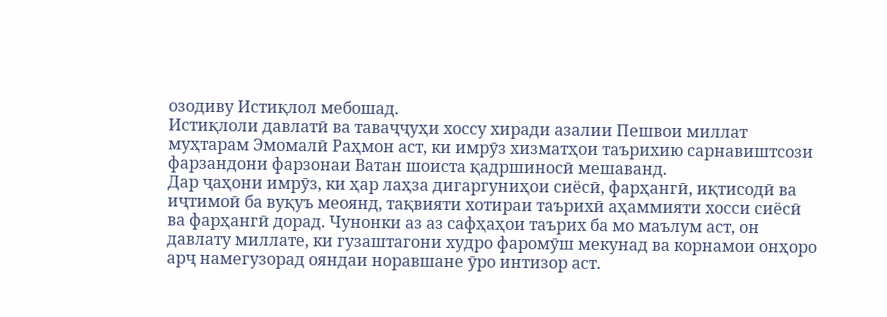озодиву Истиқлол мебошад.
Истиқлоли давлатӣ ва таваҷҷуҳи хоссу хиради азалии Пешвои миллат муҳтарам Эмомалӣ Раҳмон аст, ки имрӯз хизматҳои таърихию сарнавиштсози фарзандони фарзонаи Ватан шоиста қадршиносӣ мешаванд.
Дар ҷаҳони имрӯз, ки ҳар лаҳза дигаргуниҳои сиёсӣ, фарҳангӣ, иқтисодӣ ва иҷтимоӣ ба вуқуъ меоянд, тақвияти хотираи таърихӣ аҳаммияти хосси сиёсӣ ва фарҳангӣ дорад. Чунонки аз аз сафҳаҳои таърих ба мо маълум аст, он давлату миллате, ки гузаштагони худро фаромӯш мекунад ва корнамои онҳоро арҷ намегузорад ояндаи норавшане ӯро интизор аст.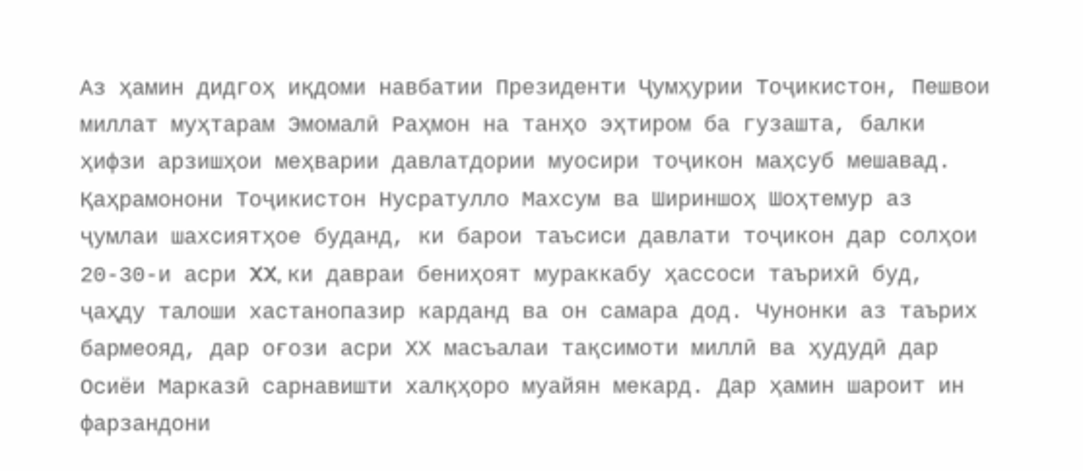Аз ҳамин дидгоҳ иқдоми навбатии Президенти Ҷумҳурии Тоҷикистон, Пешвои миллат муҳтарам Эмомалӣ Раҳмон на танҳо эҳтиром ба гузашта, балки ҳифзи арзишҳои меҳварии давлатдории муосири тоҷикон маҳсуб мешавад.
Қаҳрамонони Тоҷикистон Нусратулло Махсум ва Шириншоҳ Шоҳтемур аз ҷумлаи шахсиятҳое буданд, ки барои таъсиси давлати тоҷикон дар солҳои 20-30-и асри XX, ки давраи бениҳоят мураккабу ҳассоси таърихӣ буд, ҷаҳду талоши хастанопазир карданд ва он самара дод. Чунонки аз таърих бармеояд, дар оғози асри ХХ масъалаи тақсимоти миллӣ ва ҳудудӣ дар Осиёи Марказӣ сарнавишти халқҳоро муайян мекард. Дар ҳамин шароит ин фарзандони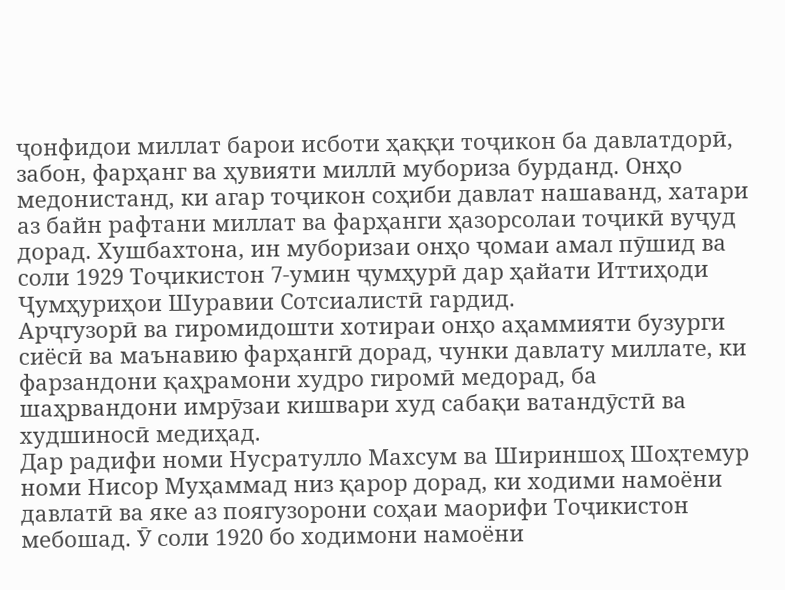ҷонфидои миллат барои исботи ҳаққи тоҷикон ба давлатдорӣ, забон, фарҳанг ва ҳувияти миллӣ мубориза бурданд. Онҳо медонистанд, ки агар тоҷикон соҳиби давлат нашаванд, хатари аз байн рафтани миллат ва фарҳанги ҳазорсолаи тоҷикӣ вуҷуд дорад. Хушбахтона, ин муборизаи онҳо ҷомаи амал пӯшид ва соли 1929 Тоҷикистон 7-умин ҷумҳурӣ дар ҳайати Иттиҳоди Ҷумҳуриҳои Шуравии Сотсиалистӣ гардид.
Арҷгузорӣ ва гиромидошти хотираи онҳо аҳаммияти бузурги сиёсӣ ва маънавию фарҳангӣ дорад, чунки давлату миллате, ки фарзандони қаҳрамони худро гиромӣ медорад, ба шаҳрвандони имрӯзаи кишвари худ сабақи ватандӯстӣ ва худшиносӣ медиҳад.
Дар радифи номи Нусратулло Махсум ва Шириншоҳ Шоҳтемур номи Нисор Муҳаммад низ қарор дорад, ки ходими намоёни давлатӣ ва яке аз поягузорони соҳаи маорифи Тоҷикистон мебошад. Ӯ соли 1920 бо ходимони намоёни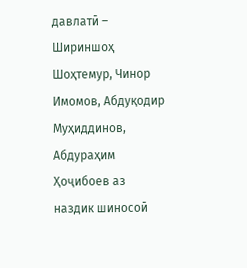давлатӣ – Шириншоҳ Шоҳтемур, Чинор Имомов, Абдуқодир Муҳиддинов, Абдураҳим Ҳоҷибоев аз наздик шиносоӣ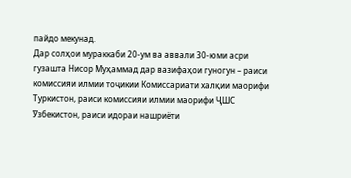пайдо мекунад.
Дар солҳои мураккаби 20-ум ва аввали 30-юми асри гузашта Нисор Муҳаммад дар вазифаҳои гуногун – раиси комиссияи илмии тоҷикии Комиссариати халқии маорифи Туркистон, раиси комиссияи илмии маорифи ҶШС Ӯзбекистон, раиси идораи нашриёти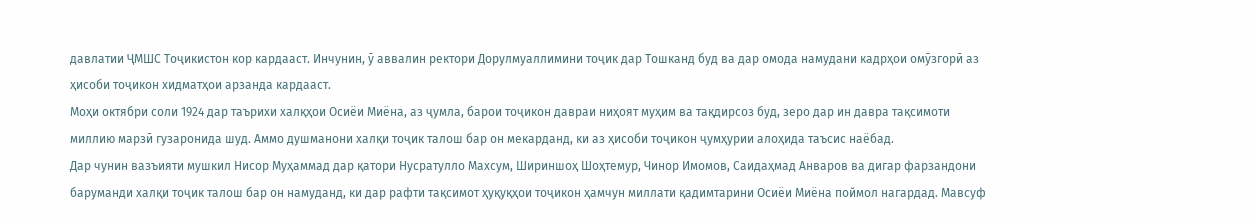давлатии ҶМШС Тоҷикистон кор кардааст. Инчунин, ӯ аввалин ректори Дорулмуаллимини тоҷик дар Тошканд буд ва дар омода намудани кадрҳои омӯзгорӣ аз ҳисоби тоҷикон хидматҳои арзанда кардааст.
Моҳи октябри соли 1924 дар таърихи халқҳои Осиёи Миёна, аз ҷумла, барои тоҷикон давраи ниҳоят муҳим ва тақдирсоз буд, зеро дар ин давра тақсимоти миллию марзӣ гузаронида шуд. Аммо душманони халқи тоҷик талош бар он мекарданд, ки аз ҳисоби тоҷикон ҷумҳурии алоҳида таъсис наёбад.
Дар чунин вазъияти мушкил Нисор Муҳаммад дар қатори Нусратулло Махсум, Шириншоҳ Шоҳтемур, Чинор Имомов, Саидаҳмад Анваров ва дигар фарзандони баруманди халқи тоҷик талош бар он намуданд, ки дар рафти тақсимот ҳуқуқҳои тоҷикон ҳамчун миллати қадимтарини Осиёи Миёна поймол нагардад. Мавсуф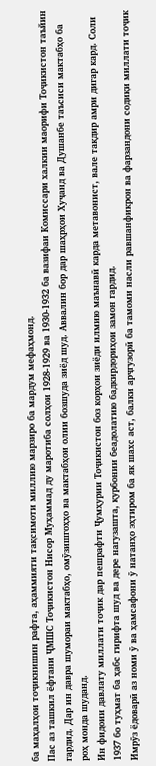ба маҳалҳои тоҷикнишин рафта, аҳаммияти тақсимоти миллию марзиро ба мардум мефаҳмонд.
Пас аз ташкил ёфтани ҶМШС Тоҷикистон Нисор Муҳаммад ду маротиба солҳои 1928-1929 ва 1930-1932 ба вазифаи Комиссари халкии маорифи Тоҷикистон таъйин гардид. Дар ин давра шумораи мактабҳо, омӯзишгоҳҳо ва мактабҳои олии бозшуда зиёд шуд. Аввалин бор дар шаҳрҳои Хуҷанд ва Душанбе таъсиси мактабҳо ба роҳ монда шуданд.
Ин фидоии давлату миллати тоҷик дар пешрафти Ҷумҳурии Тоҷикистон боз корҳои зиёди илмию маънавӣ карда метавонист, вале тақдир амри дигар кард. Соли 1937 бо туҳмат ба ҳабс гирифта шуд ва дере нагузашта, қурбонии беадолатию бадкирдориҳои замон гардид.
Имрӯз ёдоварӣ аз номи ӯ ва ҳамсафони ӯ натанҳо эҳтиром ба як шахс аст, балки арҷгузорӣ ба тамоми насли равшанфикрон ва фарзандони содиқи миллати тоҷик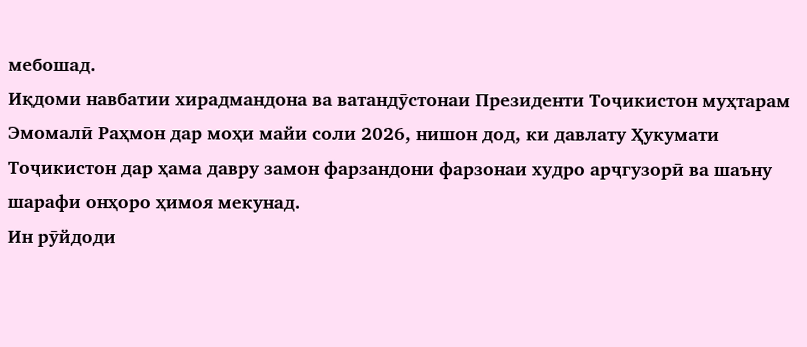мебошад.
Иқдоми навбатии хирадмандона ва ватандӯстонаи Президенти Тоҷикистон муҳтарам Эмомалӣ Раҳмон дар моҳи майи соли 2026, нишон дод, ки давлату Ҳукумати Тоҷикистон дар ҳама давру замон фарзандони фарзонаи худро арҷгузорӣ ва шаъну шарафи онҳоро ҳимоя мекунад.
Ин рӯйдоди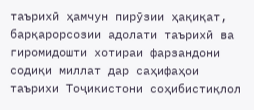таърихӣ ҳамчун пирӯзии ҳақиқат, барқарорсозии адолати таърихӣ ва гиромидошти хотираи фарзандони содиқи миллат дар саҳифаҳои таърихи Тоҷикистони соҳибистиқлол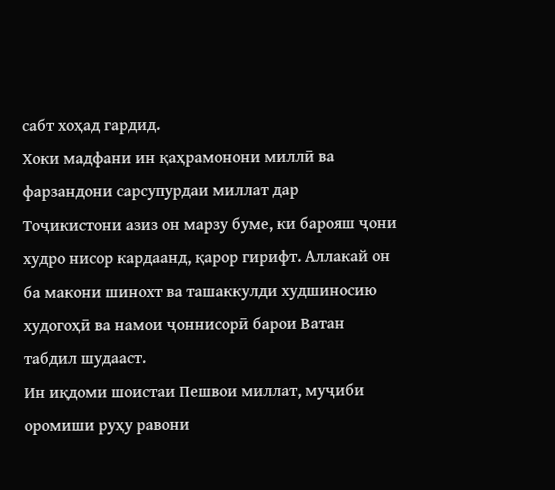сабт хоҳад гардид.
Хоки мадфани ин қаҳрамонони миллӣ ва фарзандони сарсупурдаи миллат дар Тоҷикистони азиз он марзу буме, ки барояш ҷони худро нисор кардаанд, қарор гирифт. Аллакай он ба макони шинохт ва ташаккулди худшиносию худогоҳӣ ва намои ҷоннисорӣ барои Ватан табдил шудааст.
Ин иқдоми шоистаи Пешвои миллат, муҷиби оромиши руҳу равони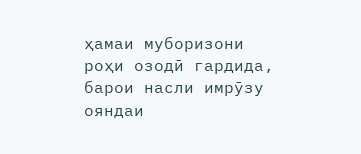ҳамаи муборизони роҳи озодӣ гардида, барои насли имрӯзу ояндаи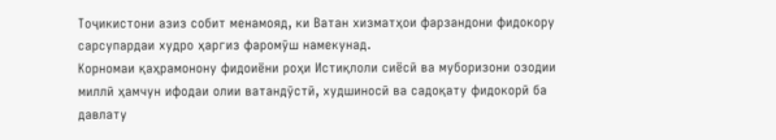Тоҷикистони азиз собит менамояд, ки Ватан хизматҳои фарзандони фидокору сарсупардаи худро ҳаргиз фаромӯш намекунад.
Корномаи қаҳрамонону фидоиёни роҳи Истиқлоли сиёсӣ ва муборизони озодии миллӣ ҳамчун ифодаи олии ватандӯстӣ, худшиносӣ ва садоқату фидокорӣ ба давлату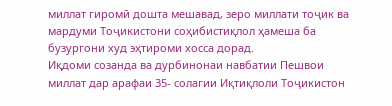миллат гиромӣ дошта мешавад, зеро миллати тоҷик ва мардуми Тоҷикистони соҳибистиқлол ҳамеша ба бузургони худ эҳтироми хосса дорад.
Иқдоми созанда ва дурбинонаи навбатии Пешвои миллат дар арафаи 35- солагии Иқтиқлоли Тоҷикистон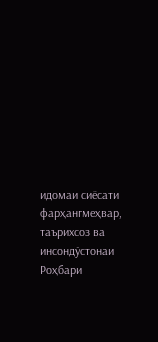идомаи сиёсати фарҳангмеҳвар, таърихсоз ва инсондӯстонаи Роҳбари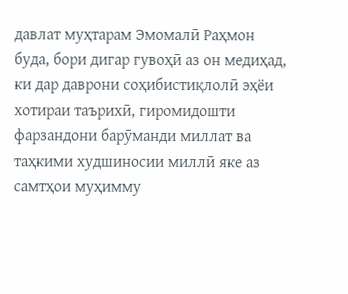давлат муҳтарам Эмомалӣ Раҳмон буда, бори дигар гувоҳӣ аз он медиҳад, ки дар даврони соҳибистиқлолӣ эҳёи хотираи таърихӣ, гиромидошти фарзандони барӯманди миллат ва таҳкими худшиносии миллӣ яке аз самтҳои муҳимму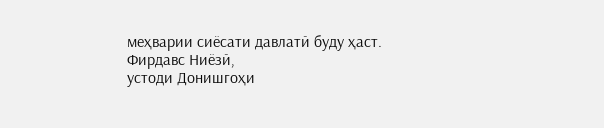меҳварии сиёсати давлатӣ буду ҳаст.
Фирдавс Ниёзӣ,
устоди Донишгоҳи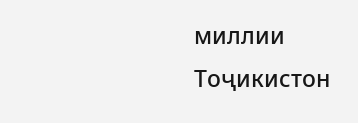миллии Тоҷикистон